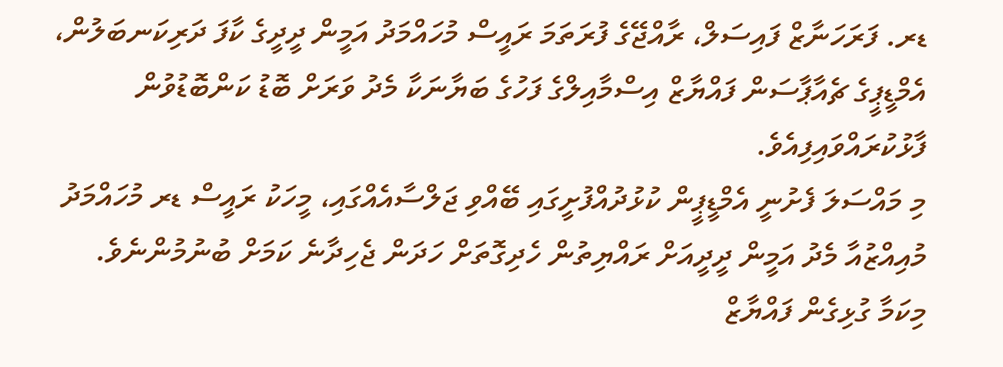ޑރ. ފަރަހަނާޒް ފައިސަލް، ރާއްޖޭގެ ފުރަތަމަ ރައީސް މުހައްމަދު އަމީން ދީދީގެ ކާފަ ދަރިކަނބަލުން، އެމްޑީޕީގެ ޗެއާޕާސަން ފައްޔާޒް އިސްމާއިލްގެ ފަހުގެ ބަޔާނަކާ މެދު ވަރަށް ބޮޑު ކަންބޮޑުވުން ފާޅުކުރައްވައިފިއެވެ.
މި މައްސަލަ ފެށުނީ އެމްޑީޕީން ކުޅުދުއްފުށީގައި ބޭއްވި ޖަލްސާއެއްގައި، މީހަކު ރައީސް ޑރ މުހައްމަދު މުއިއްޒުއާ މެދު އަމީން ދީދީއަށް ރައްޔިތުން ހެދިގޮތަށް ހަދަން ޖެހިދާނެ ކަމަށް ބުނުމުންނެވެ. މިކަމާ ގުޅިގެން ފައްޔާޒް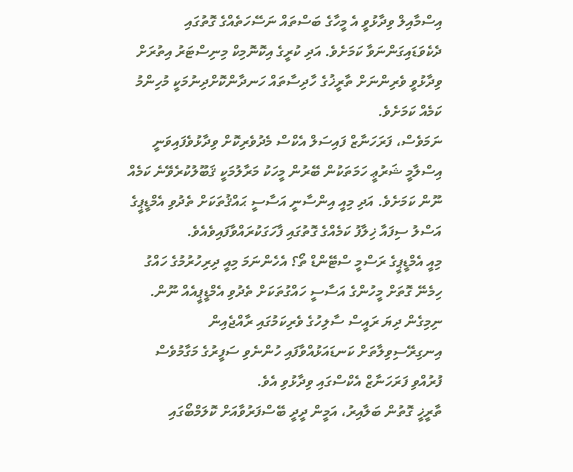އިސްމާއިލް ވިދާޅުވީ އެ މީހާގެ ބަސްތައް ނަސޭހަތެއްގެ ގޮތުގައި ދެކެވަޑައިގަންނަވާ ކަމަށެވެ. އަދި ކުރީގެ އިކޮނޮމިކް މިނިސްޓަރު އިތުރަށް ވިދާޅުވީ ވެރިންނަށް ތާރީޚުގެ ހާދިސާތައް ހަނދާންކޮށްދިނުމަކީ މުހިންމު ކަމެއް ކަމަށެވެ.
ނަމަވެސް، ފަރަހަނާޒް ފައިސަލް އެކްސް މެދުވެރިކޮށް ވިދާޅުވެފައިވަނީ އިސްލާމީ ޝަރުޢީ ހަމަތަކުން ބޭރުން މީހަކު މަރާލުމަކީ ޤަބޫލުކުރެވޭނެ ކަމެއް ނޫން ކަމަށެވެ. އަދި މިއީ އިންސާނީ އަސާސީ ޙައްޤުތަކަށް ތެދުވި އެމްޑީޕީގެ އަސްލު ސިފައާ ޚިލާފު ކަމެއްގެ ގޮތުގައި ފާހަގަކުރައްވާފައިވެއެވެ.
މިއީ އެމްޑީޕީގެ ރަސްމީ ސްޓޭންޑް ތޯ؟ އެހެންނަމަ މިއީ ދިރިހުރުމުގެ ހައްގު ހިމެނޭ ގޮތަށް މީހުންގެ އަސާސީ ހައްގުތަކަށް ތެދުވި އެމްޑީޕީއެއް ނޫން.
ނިމިގެން ދިޔަ ރައީސް ސާލިހުގެ ވެރިކަމުގައި ރާއްޖެއިން އިނގިރޭސިވިލާތަށް ކަނޑައަޅުއްވާފައި ހުންނެވި ސަފީރުގެ މަގާމުވެސް ފުރުއްވި ފަރަހަނާޒް އެކްސްގައި ވިދާޅުވި އެވެ.
ތާރީޚީ ގޮތުން ބަލާއިރު، އަމީން ދީދީ ބޭސްފަރުވާއަށް ކޮލަމްބޯގައި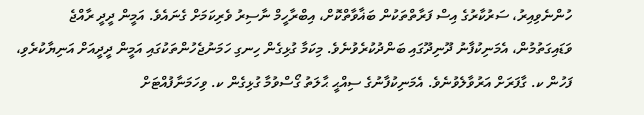ހުންނެވިއިރު، ސަރުކާރުގެ އިސް ފަރާތްތަކުން ބަޣާވާތްކޮށް، އިބްރާހީމް ނާސިރު ވެރިކަމަށް ގެނައެވެ. އަމީން ދީދީ ރާއްޖެ ވަޑައިގަތުމުން، އެމަނިކުފާނު ދޫނިދޫގައި ބަންދުކުރެވުނެވެ. މިކަމާ ގުޅިގެން ހިނގި ހަމަނުޖެހުންތަކުގައި އަމީން ދީދީއަށް އަނިޔާކުރެވި، ފަހުން ކ. ގާފަރަށް އަރުވާލެވުނެވެ. އެމަނިކުފާނުގެ ސިއްޙީ ޙާލަތު ގޯސްވުމާ ގުޅިގެން ކ. ވިހަމަނާފުއްޓަށް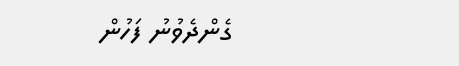ގެންދެވުނު ފަހުން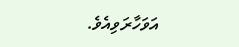އަވަހާރަވިއެވެ.